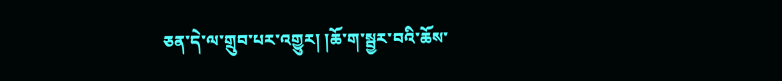ཅན་དེ་ལ་གྲུབ་པར་འགྱུར། །ཆོ་ག་སྦྱར་བའི་ཆོས་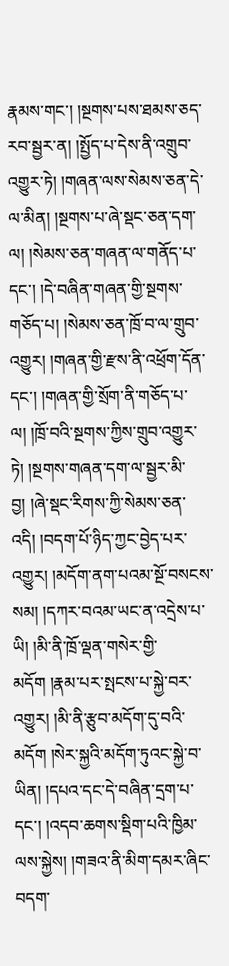རྣམས་གང་། །སྔགས་པས་ཐམས་ཅད་རབ་སྦྱར་ན། །སྤྱོད་པ་དེས་ནི་འགྲུབ་འགྱུར་ཏེ། །གཞན་ལས་སེམས་ཅན་དེ་ལ་མིན། །སྔགས་པ་ཞེ་སྡང་ཅན་དག་ལ། །སེམས་ཅན་གཞན་ལ་གནོད་པ་དང་། །དེ་བཞིན་གཞན་གྱི་སྔགས་གཅོད་པ། །སེམས་ཅན་ཁྲོ་བ་ལ་གྲུབ་འགྱུར། །གཞན་གྱི་རྫས་ནི་འཕྲོག་དོན་དང་། །གཞན་གྱི་སྲོག་ནི་གཅོད་པ་ལ། །ཁྲོ་བའི་སྔགས་ཀྱིས་གྲུབ་འགྱུར་ཏེ། །སྔགས་གཞན་དག་ལ་སྦྱར་མི་བྱ། །ཞེ་སྡང་རིགས་ཀྱི་སེམས་ཅན་འདི། །བདག་པོ་ཉིད་ཀྱང་བྱེད་པར་འགྱུར། །མདོག་ནག་པའམ་སྔོ་བསངས་སམ། །དཀར་བའམ་ཡང་ན་འདྲེས་པ་ཡི། །མི་ནི་ཁྲོ་ལྡན་གསེར་གྱི་མདོག །རྣམ་པར་སྤངས་པ་སྐྱེ་བར་འགྱུར། །མི་ནི་རྩུབ་མདོག་དུ་བའི་མདོག །སེར་སྐྱའི་མདོག་ཏུའང་སྐྱེ་བ་ཡིན། །དཔའ་དང་དེ་བཞིན་དྲག་པ་དང་། །འདབ་ཆགས་སྡིག་པའི་ཁྱིམ་ལས་སྐྱེས། །གཟའ་ནི་མིག་དམར་ཞིང་བདག་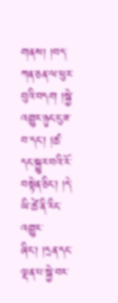གནས། །བད་ཀན་ཅན་ལ་ཕུར་བུའི་བདག །སྐྱེ་འགྱུར་ཉུང་ངུ་ཟ་བ་དང་། །ཚ་དང་སྐྱུར་བའི་རོ་བསྟེན་ཅིང་། །དེ་ཡི་ཚེ་ནི་རིང་འགྱུར་ཞིང་། །དྲན་དང་ལྡན་པ་སྐྱེ་བར་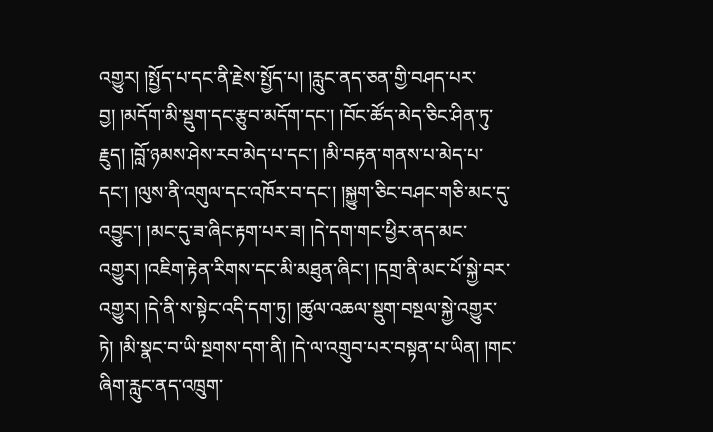འགྱུར། །སྤྱོད་པ་དང་ནི་རྗེས་སྤྱོད་པ། །རླུང་ནད་ཅན་གྱི་བཤད་པར་བྱ། །མདོག་མི་སྡུག་དང་རྩུབ་མདོག་དང་། །བོང་ཚོད་མེད་ཅིང་ཤིན་ཏུ་རྗུད། །བློ་ཉམས་ཤེས་རབ་མེད་པ་དང་། །མི་བརྟན་གནས་པ་མེད་པ་དང་། །ལུས་ནི་འགུལ་དང་འཁོར་བ་དང་། །སྐྱུག་ཅིང་བཤང་གཅི་མང་དུ་འབྱུང་། །མང་དུ་ཟ་ཞིང་རྟག་པར་ཟ། །དེ་དག་གང་ཕྱིར་ནད་མང་འགྱུར། །འཇིག་རྟེན་རིགས་དང་མི་མཐུན་ཞིང་། །དགྲ་ནི་མང་པོ་སྐྱེ་བར་འགྱུར། །དེ་ནི་ས་སྟེང་འདི་དག་ཏུ། །ཚུལ་འཆལ་སྡུག་བསྔལ་སྐྱེ་འགྱུར་ཏེ། །མི་སྣང་བ་ཡི་སྔགས་དག་ནི། །དེ་ལ་འགྲུབ་པར་བསྟན་པ་ཡིན། །གང་ཞིག་རླུང་ནད་འཁྲུག་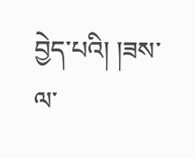བྱེད་པའི། །ཟས་ལ་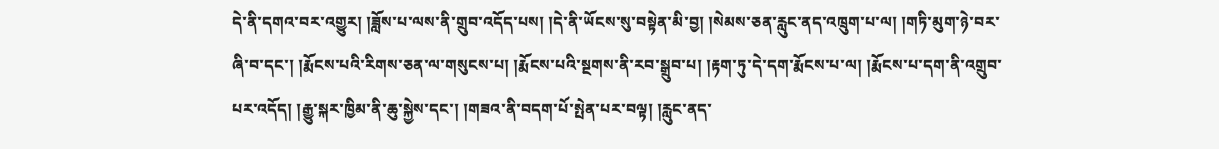དེ་ནི་དགའ་བར་འགྱུར། །ཟློས་པ་ལས་ནི་གྲུབ་འདོད་པས། །དེ་ནི་ཡོངས་སུ་བསྟེན་མི་བྱ། །སེམས་ཅན་རླུང་ནད་འཁྲུག་པ་ལ། །གཏི་མུག་ཉེ་བར་ཞི་བ་དང་། །རྨོངས་པའི་རིགས་ཅན་ལ་གསུངས་པ། །རྨོངས་པའི་སྔགས་ནི་རབ་སྒྲུབ་པ། །རྟག་ཏུ་དེ་དག་རྨོངས་པ་ལ། །རྨོངས་པ་དག་ནི་འགྲུབ་པར་འདོད། །རྒྱུ་སྐར་ཁྱིམ་ནི་ཆུ་སྐྱེས་དང་། །གཟའ་ནི་བདག་པོ་སྤེན་པར་བལྟ། །རླུང་ནད་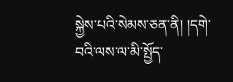སྐྱེས་པའི་སེམས་ཅན་ནི། །དགེ་བའི་ལས་ལ་མི་སྤྱོད་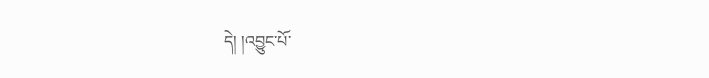དེ། །འབྱུང་པོ་